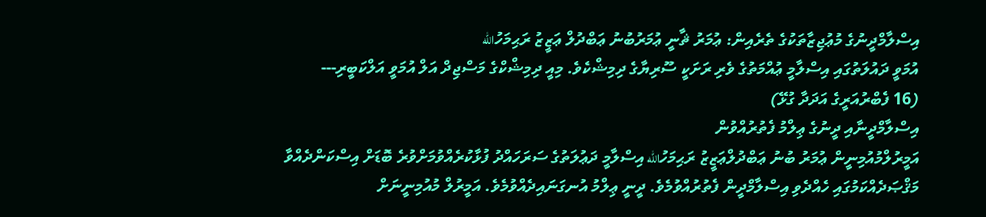އިސްލާމްދީނުގެ މުޢުޖިޒާތަކުގެ ތެރެއިން: ޢުމަރު ޘާނީ ޢުމަރުބުނު ޢަބްދުލް ޢަޒީޒު ރަޙިމަހުالله
އުމަވީ ދައުލަތުގައި އިސްލާމީ ޢުއްމަތުގެ ވެރި ރަށަކީ ސޫރިޔާގެ ދިމިޝްކެވެ. މިއީ ދިމިޝްކްގެ މަސްޖިދް އަލް އުމަވީ އަލްކަބީރި---
(16 ފެބްރުއަރީގެ އަދަދާ ގުޅޭ)
އިސްލާމްދީނާއި ދީނުގެ ޢިލްމު ފެތުރުއްވުން
އަމީރުލްމުއުމިނީން ޢުމަރު ބުނު ޢަބްދުލްޢަޒީޒު ރަޙިމަހުالله އިސްލާމީ ދަޢުލަތުގެ ސަރަހައްދު ފުޅާކުރެއްވުމަށްވުރެ ބޮޑަށް އިސްކަންދެއްވާ މަޤްޞަދެއްކަމުގައި ހެއްދެވި އިސްލާމްދީން ފެތުރުއްވުމެވެ. ދީނީ ޢިލްމު އުނގަނައިދެއްވުމެވެ. އަމީރުލް މުއުމިނީނަށް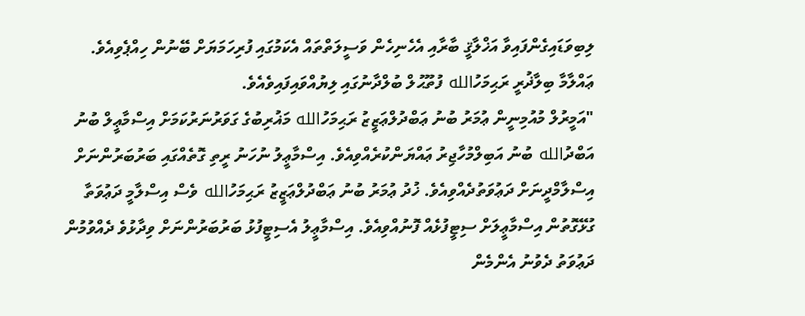ލިބިވަޑައިގެންފައިވާ އަޚްލާޤީ ބާރާއި އެހެނިހެން ވަސީލަތްތައް އެކަމުގައި ފުރިހަމަޔަށް ބޭނުން ހިއްޕެވިއެވެ.
ޢައްލާމާ ބިލާޛުރީ ރަޙިމަހުالله ފުތޫޙުލް ބުލްދާނުގައި ލިޔުއްވައިފައިވެއެވެ.
"އަމީރުލް މުއުމިނީން ޢުމަރު ބުނު ޢަބްދުލްޢަޒީޒު ރަޙިމަހުالله މަޣުރިބުގެ ގަވަރުނަރުކަމަށް އިސްމާޢީލް ބުނު އަބްދުالله ބުނު އަބިލްމުހާޖިރު ޢައްޔަންކުރެއްވިއެވެ. އިސްމާޢީލު ނުހަނު ރީތި ގޮތެއްގައި ބަރުބަރުންނަށް އިސްލާމްދީނަށް ދަޢުވަތުދެއްވިއެވެ. ޚުދު ޢުމަރު ބުނު ޢަބްދުލްޢަޒީޒު ރަޙިމަހުالله ވެސް އިސްލާމީ ދަޢުވަތާ ގުޅޭގޮތުން އިސްމާޢީލަށް ސިޓީފުޅެއް ފޮނުއްވިއެވެ. އިސްމާޢީލު އެސިޓީފުޅު ބަރުބަރުންނަށް ވިދާޅުވެ ދެއްވުމުން ދަޢުވަތު ދެވުނު އެންމެން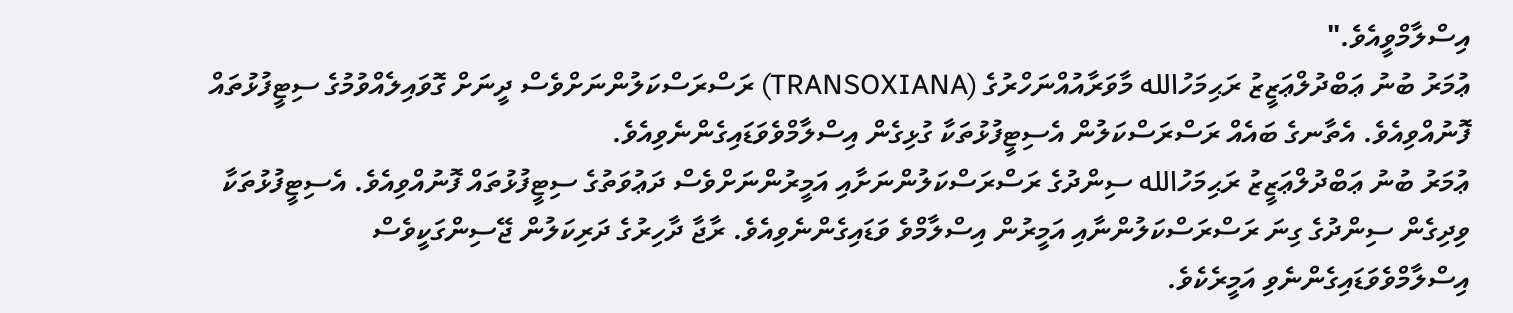އިސްލާމްވީއެވެ."
ޢުމަރު ބުނު ޢަބްދުލްޢަޒީޒު ރަޙިމަހުالله މާވަރާއުއްނަހްރުގެ (TRANSOXIANA) ރަސްރަސްކަލުންނަށްވެސް ދީނަށް ގޮވައިލެއްވުމުގެ ސިޓީފުޅުތައް ފޮނުއްވިއެވެ. އެތާނގެ ބައެއް ރަސްރަސްކަލުން އެސިޓީފުޅުތަކާ ގުޅިގެން އިސްލާމްވެވަޑައިގެންނެވިއެވެ.
ޢުމަރު ބުނު ޢަބްދުލްޢަޒީޒު ރަޙިމަހުالله ސިންދުގެ ރަސްރަސްކަލުންނަށާއި އަމީރުންނަށްވެސް ދަޢުވަތުގެ ސިޓީފުޅުތައް ފޮނުއްވިއެވެ. އެސިޓީފުޅުތަކާ ވިދިގެން ސިންދުގެ ގިނަ ރަސްރަސްކަލުންނާއި އަމީރުން އިސްލާމްވެ ވަޑައިގެންނެވިއެވެ. ރާޖާ ދާހިރުގެ ދަރިކަލުން ޖޭސިންގަކީވެސް އިސްލާމްވެވަޑައިގެންނެވި އަމީރެކެވެ.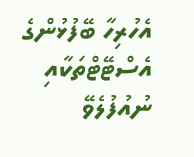އެހުރިހާ ބޭފުޅުންގެ އެސްޓޭޓްތަކާއި ނުއުފުލެވޭ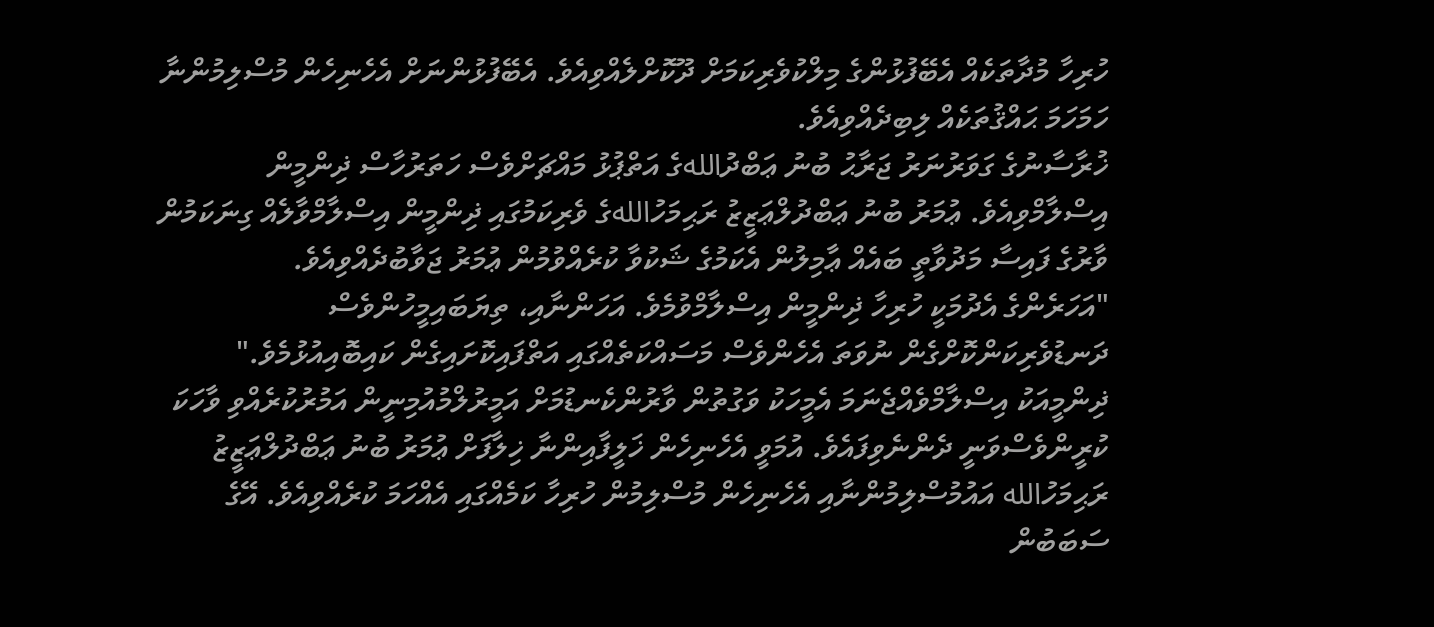ހުރިހާ މުދާތަކެއް އެބޭފުޅުންގެ މިލްކުވެރިކަމަށް ދޫކޮށްލެއްވިއެވެ. އެބޭފުޅުންނަށް އެހެނިހެން މުސްލިމުންނާ ހަމަހަމަ ޙައްޤުތަކެއް ލިބިދެއްވިއެވެ.
ޚުރާސާނުގެ ގަވަރުނަރު ޖަރާޙު ބުނު ޢަބްދުاللهގެ އަތްޕުޅު މައްޗަށްވެސް ހަތަރުހާސް ޛިންމީން އިސްލާމްވިއެވެ. ޢުމަރު ބުނު ޢަބްދުލްޢަޒީޒު ރަޙިމަހުاللهގެ ވެރިކަމުގައި ޛިންމީން އިސްލާމްވާލެއް ގިނަކަމުން ވާރުގެ ފައިސާ މަދުވާތީ ބައެއް ޢާމިލުން އެކަމުގެ ޝަކުވާ ކުރެއްވުމުން ޢުމަރު ޖަވާބުދެއްވިއެވެ.
"އަހަރެންގެ އެދުމަކީ ހުރިހާ ޛިންމީން އިސްލާމްވުމެވެ. އަހަންނާއި، ތިޔަބައިމީހުންވެސް ދަނޑުވެރިކަންކޮށްގެން ނުވަތަ އެހެންވެސް މަސައްކަތެއްގައި އަތްފައިކޮށައިގެން ކައިބޮއިއުޅުމެވެ."
ޛިންމީއަކު އިސްލާމްވެއްޖެނަމަ އެމީހަކު ވަގުތުން ވާރުންކެނޑުމަށް އަމީރުލްމުއުމިނީން އަމުރުކުރެއްވި ވާހަކަ ކުރީންވެސްވަނީ ދެންނެވިފައެވެ. އުމަވީ އެހެނިހެން ޚަލީފާއިންނާ ޚިލާފަށް ޢުމަރު ބުނު ޢަބްދުލްޢަޒީޒު ރަޙިމަހުالله އައުމުސްލިމުންނާއި އެހެނިހެން މުސްލިމުން ހުރިހާ ކަމެއްގައި އެއްހަމަ ކުރެއްވިއެވެ. އޭގެ ސަބަބުން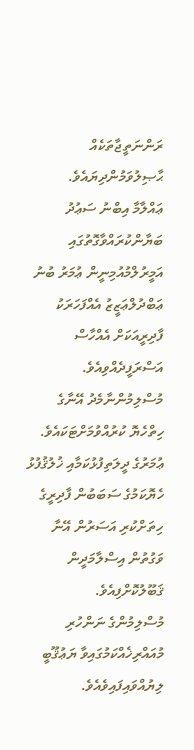ރަންނަތީޖާތަކެއް ޙާޞިލުވަމުންދިޔައެވެ.
ޢައްލާމާ އިބްނު ސަޢުދު ބަޔާންކުރައްވާގޮތުގައި އަމީރުލްމުއުމިނީން ޢުމަރު ބުނު ޢަބްދުލްޢަޒީޒު އެއްފަހަރަކު ފާދިރީއަކަށް އެއްހާސް އަސްރަފީދެއްވިއެވެ. މުސްލިމުންނާމެދު އޭނާގެ ހިތްހެޔޮ ކުރުއްވުމަށްޓަކައެވެ. ޢުމަރުގެ ދީލަތިފުޅުކަމާއި ޚުލުޤުފުޅު ހެޔޮކަމުގެ ސަބަބުން ފާދިރީގެ ހިތަށްކުރި އަސަރުން އޭނާ ވަގުތުން އިސްލާމަދީން ޤަބޫލުކޮށްފިއެވެ.
މުސްލިމުންގެ ނަންހުރި މުއައްރިޚެއްކަމުގައިވާ ޔަޢުޤޫބީ ލިޔުއްވައިފައިވެއެވެ.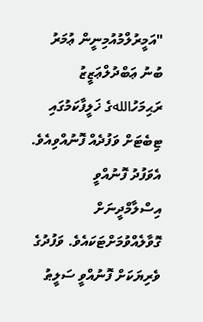"އަމީރުލްމުއުމިނީން ޢުމަރު ބުނު ޢަބްދުލްޢަޒީޒު ރަޙިމަހުاللهގެ ޚަލީފާކަމުގައި ޓިބެޓަށް ވަފުދެއް ފޮނުއްވިއެވެ. އެވަފުދު ފޮނުއްވީ އިސްލާމްދީނަށް ގޮވާލެއްވުމަށްޓަކައެވެ. ވަފުދުގެ ވެރިޔަކަށް ފޮނުއްވީ ސަލީޠު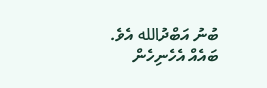ބުނު އަބްދުالله އެވެ. ބައެއް އެހެނިހެން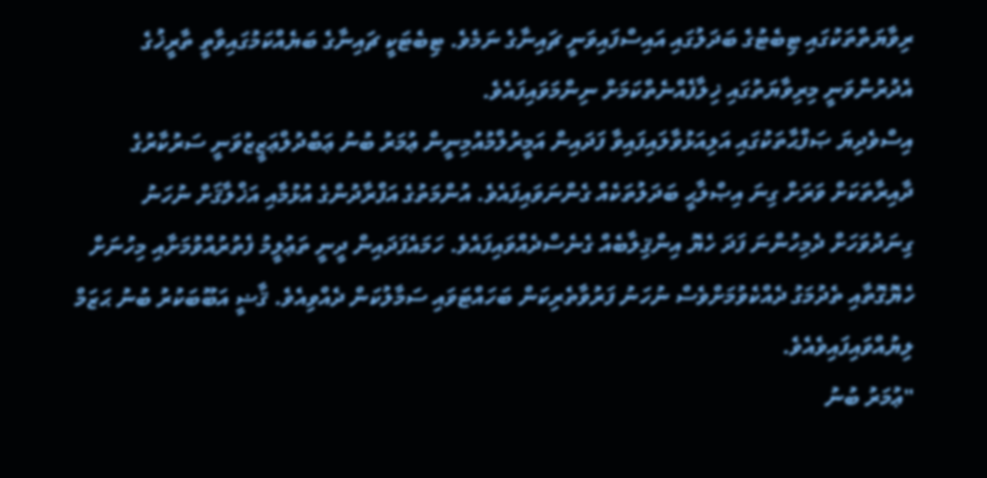ރިވާޔަތްތަކުގައި ޓިބެޓުގެ ބަދަލުގައި އައިސްފައިވަނީ ޗައިނާގެ ނަމެވެ. ޓިބެޓަކީ ޗައިނާގެ ބަޔެއްކަމުގައިވާތީ ތާރީޚުގެ އެދުރުންވަނީ މިރިވާޔަތުގައި ޚިލާފެއްނެތްކަމަށް ނިންމަވައިފައެވެ.
އިސްވެދިޔަ ޞަފްޙާތަކުގައި އަލިއަޅުވާލައިފައިވާ ފަދައިން އަމީރުލްމުއުމިނީން ޢުމަރު ބުނު ޢަބްދުލްޢަޒީޒުވަނީ ސަރުކާރުގެ ދާއިރާތަކަށް ވަރަށް ގިނަ އިޞްލާޙީ ބަދަލުތަކެއް ގެންނަވައިފައެވެ. އުންމަތުގެ އަފްރާދުންގެ އުޅުމާއި އަޚްލާޤަށް ނުހަނު ގިނަދުވަހަށް ދެމިހުންނަ ފަދަ ހެޔޮ އިންޤިލާބެއް ގެނެސްދެއްވައިފައެވެ. ހަމައެފަދައިން ދީނީ ތަޢުލީމު ފެތުރުއްވުމަށާއި މިހުނަށް ހެޔޮގޮތާއި ތެދުމަގު ދެއްކެވުމަށްވެސް ނުހަނު ފަރުވާތެރިކަން ބަހައްޓަވައި ސަމާލުކަން ދެއްވިއެވެ. ޤާޟީ އަބޫބަކުރު ބުނު ޙަޒަމް ލިޔުއްވައިފައިވެއެވެ.
"ޢުމަރު ބުނު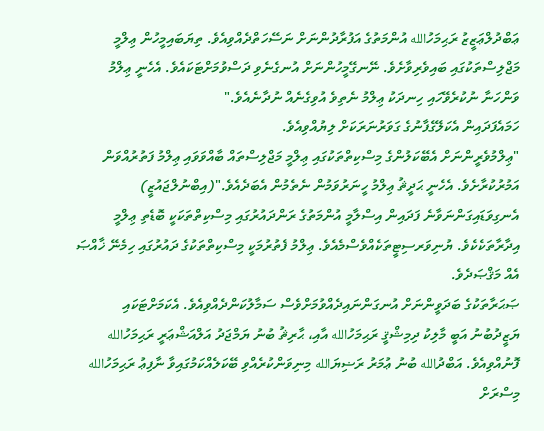ޢަބްދުލްޢަޒީޒު ރަޙިމަހުالله އުންމަތުގެ އަފުރާދުންނަށް ނަސޭހަތްދެއްވިއެވެ. ތިޔަބައިމީހުން ޢިލްމީ މަޖްލިސްތަކުގައި ބައިވެރިވާށެވެ. ނޭނގޭމީހުންނަށް އުނގެނެވި ދަސްވުމަށްޓަކައެވެ. އެހެނީ ޢިލްމު ވަންހަނާ ނުކުރެވޭހައި ހިނދަކު ޢިލްމު ނެތިވެ އުވިގެނެއް ނުދާނެއެވެ."
ހަމައެފަދައިން އެކަލޭގެފާނުގެ ގަވަރުނަރަކަށް ލިޔުއްވިއެވެ.
"ޢިލްމުވެރީންނަށް އެބޭކަލުންގެ މިސްކިތްތަކުގައި ޢިލްމީ މަޖްލިސްތައް ބާއްވަވައި ޢިލްމު ފަތުރުއްވަން އަމުރުކުރާށެވެ. އެހެނީ ޙަދީޘު ޢިލްމު ހީނަރުވަމުން ނެތެމުން އެބަދެއެވެ."(އިބްނުލްޖައުޒީ)
އެނގިވަޑައިގަންނަވާނެ ފަދައިން އިސްލާމީ އުންމަތުގެ ރަންދައުރުގައި މިސްކިތްތަކަކީ ބޮޑެތި ޢިލްމީ އިދާރާތަކެކެވެ. ޔުނިވަރސިޓީތަކެއްވެސްމެއެވެ. ޢިލްމު ފެތުރުމަކީ މިސްކިތްތަކުގެ ދައުރުގައި ހިމެނޭ ޚާއްޞަ އެއް މަޤްޞަދެވެ.
ޞަޙަރާތަކުގެ ބަދަވީންނަށް އުނގަންނައިދެއްވުމަށްވެސް ސަމާލުކަންދެއްވިއެވެ. އެކަމަށްޓަކައި ޔަޒީދުބުނު އަބީ މާލިކު ދިމިޝްޤީ ރަޙިމަހުالله އާއި، ޙާރިޘު ބުނު ޔަމްޖަދު އަލްއަޝްޢަރީ ރަޙިމަހުالله ފޮނުއްވިއެވެ. އަބްދުالله ބުނު ޢުމަރު ރަޟިޔަالله މިނިވަންކުރެއްވި ބޭކަލެއްކަމުގައިވާ ނާފިޢު ރަޙިމަހުالله މިސްރަށް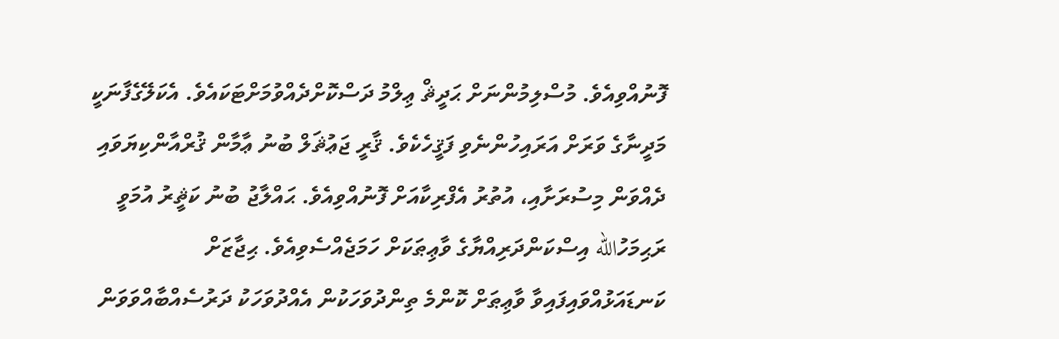ފޮނުއްވިއެވެ. މުސްލިމުންނަށް ޙަދީޘް ޢިލްމު ދަސްކޮށްދެއްވުމަށްޓަކައެވެ. އެކަލޭގެފާނަކީ މަދީނާގެ ވަރަށް އަރައިހުންނެވި ފަޤީހެކެވެ. ޤާރީ ޖަޢުޘަލް ބުނު ޢާމާން ޤުރްއާންކިޔަވައި ދެއްވަން މިސުރަށާއި، އުތުރު އެފްރިކާއަށް ފޮނުއްވިއެވެ. ޙައްލާޖު ބުނު ކަޘީރު އުމަވީ ރަޙިމަހުالله އިސްކަންދަރިއްޔާގެ ވާޢިޠަކަށް ހަމަޖެއްސެވިއެވެ. ޙިޖާޒަށް ކަނޑައަޅުއްވައިފައިވާ ވާޢިޠަށް ކޮންމެ ތިންދުވަހަކުން އެއްދުވަހަކު ދަރުސެއްބާއްވަވަން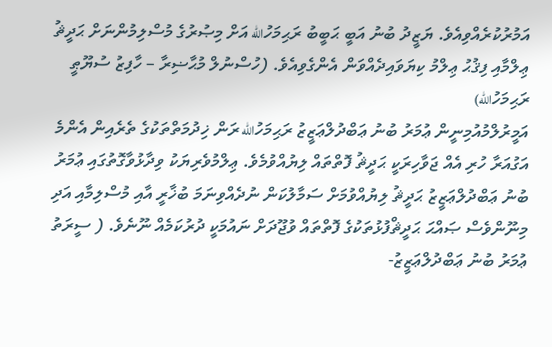އަމުރުކުރެއްވިއެވެ. ޔަޒީދު ބުނު އަބީ ޙަބީބު ރަޙިމަހުالله އަށް މިޞުރުގެ މުސްލިމުންނަށް ޙަދީޘު ޢިލްމާއި ފިޤުޙު ޢިލްމު ކިޔަވައިދެއްވަން އެންގެވިއެވެ. (ހުސްނުލް މުޙާޟިރާ – ހާފިޒު ސުޔޫޠީ ރަޙިމަހުالله)
އަމީރުލްމުއުމިނީން ޢުމަރު ބުނު ޢަބްދުލްޢަޒީޒު ރަޙިމަހުالله ރަން ޚިދުމަތްތަކުގެ ތެރެއިން އެންމެ އަގުއަރާ ހުރި އެއް ޖަވާހިރަކީ ޙަދީޘު ފޮތްތައް ލިޔުއްވުމެވެ. ޢިލްމުވެރިޔަކު ވިދާޅުވާގޮތުގައި ޢުމަރު ބުނު ޢަބްދުލްޢަޒީޒު ޙަދީޘު ލިޔުއްވުމަށް ސަމާލުކަން ނުދެއްވިނަމަ ބުޚާރީ އާއި މުސްލިމާއި އަދި މިނޫންވެސް ޞައްޙަ ޙަދީޘްފުޅުތަކުގެ ފޮތްތައް ވުޖޫދަށް ނައުމަކީ ދުރުކަމެއް ނޫނެވެ. ( ސީރަތު ޢުމަރު ބުނު ޢަބްދުލްޢަޒީޒު-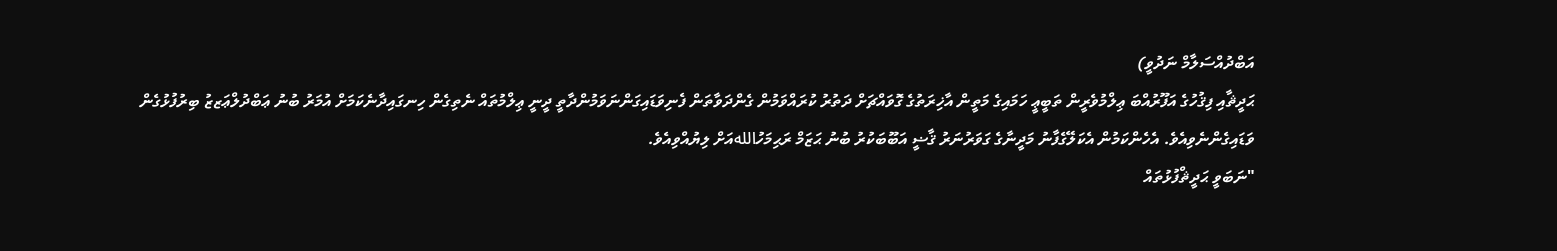އަބްދުއްސަލާމް ނަދުވީ)
ޙަދީޘާއި ފިޤުހުގެ އަފޫރުއްބަ ޢިލްމުވެރީން ތަބީޢީ ހަމައިގެ މަތީން އާޚިރަތުގެ ގޮވައްޗަށް ދަތުރު ކުރައްވަމުން ގެންދަވާތަން ފެނިވަޑައިގަންނަވަމުންދާތީ ދީނީ ޢިލްމުތައް ނެތިގެން ހިނގައިދާނެކަމަށް އުމަރު ބުނު ޢަބްދުލްޢަޒޒު ބިރުފުޅުގެން ވަޑައިގެންނެވިއެވެ. އެހެންކަމުން އެކަލޭގެފާނު މަދީނާގެ ގަވަރުނަރު ޤާޟީ އަބޫބަކުރު ބުނު ޙަޒަމް ރަޙިމަހުاللهއަށް ލިޔުއްވިއެވެ.
"ނަބަވީ ޙަދީޘްފުޅުތައް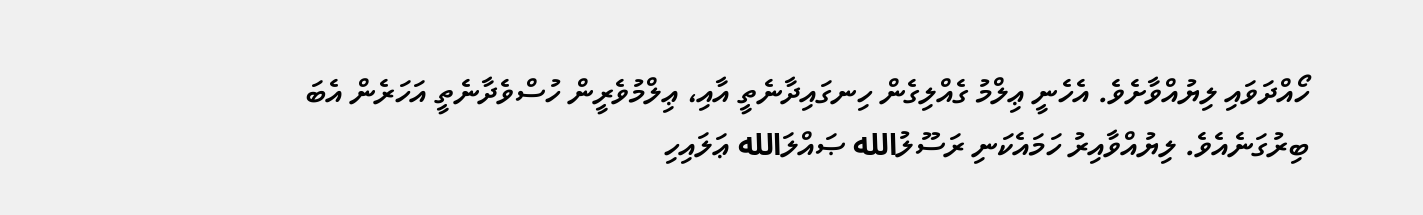ހޯއްދަވައި ލިޔުއްވާށެވެ. އެހެނީ ޢިލްމު ގެއްލިގެން ހިނގައިދާނެތީ އާއި، ޢިލްމުވެރީން ހުސްވެދާނެތީ އަހަރެން އެބަ ބިރުގަނެއެވެ. ލިޔުއްވާއިރު ހަމައެކަނި ރަސޫލުالله ޞައްލަالله ޢަލައިހި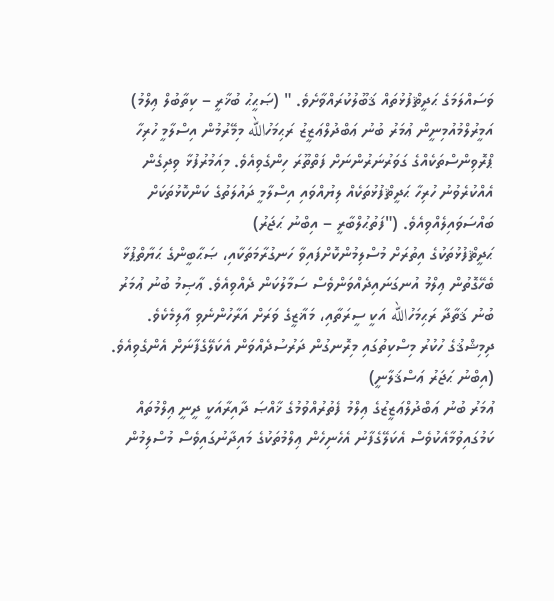ވަސައްލަމަގެ ޙަދީޘްފުޅުތައް ޤަބޫލުކުރައްވާށެވެ. " (ޞަޙީޙު ބުޚާރީ – ކިތާބުލް ޢިލްމު)
އަމީރުލްމުއުމިނީން ޢުމަރު ބުނު ޢަބްދުލްޢަޒީޒު ރަޙިމަހުالله މިމޭރުމުން އިސްލާމީ ހުރިހާ ޕްރޮވިންސްތަކެއްގެ ގަވަރުނަރުންނަށް ފަތްތޫރަ ހިންގެވިއެވެ. މިއަމުރުފުޅާ ވިދިގެން އެއްކުރެވުނު ހުރިހާ ޙަދީޘްފުޅުތަކެއް ލިޔުއްވައި އިސްލާމީ ދައުލަތުގެ ކަންކޮޅުތަކަށް ބައްސަވައިލެއްވިއެވެ. ("ފަތުޙުލްބާރީ – އިބްނު ޙަޖަރު)
ޙަދީޘްފުޅުތަކުގެ އިތުރަށް މުސްލިމުންކޮށްފައިވާ ހަނގުރާމަތަކާއި، ޞަޙާބީންގެ ޙަޔާތްޕުޅާ ބެހޭގޮތުން ޢިލްމު އުނގަނައިދެއްވަންވެސް ސަމާލުކަން ދެއްވިއެވެ. ޢާޞިމު ބުނު ޢުމަރު ބުނު ޤަތާދާ ރަޙިމަހުالله އަކީ ސީރަތާއި، މަޣާޒީގެ ވަރަށް އަރާހުންނެވި ޢާލިމެކެވެ. ދިމިޝްޤުގެ ހުކުރު މިސްކިތުގައި މިރޮނގުން ދަރުސުދެއްވަން އެކަލޭގެފާނަށް އެންގެވިއެވެ. (އިބްނު ޙަޖަރު ޢަސްޤަލާނީ)
ޢުމަރު ބުނު ޢަބްދުލްޢަޒީޒުގެ ޢިލްމު ފެތުރުއްވުމުގެ ޚާއްޞަ ދާއިރާއަކީ ދީނީ ޢިލްމުތައް ކަމުގައިވުމާއެކުވެސް އެކަލޭގެފާނު އެހެނިހެން ޢިލްމުތަކުގެ މައިދާނުގައިވެސް މުސްލިމުން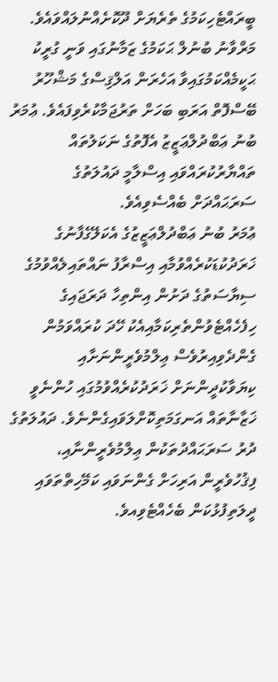ބީރައްޓެހިކަމުގެ ތެރެޔަށް ދޫކޮށެއްނުލައްވައެވެ. މަރްވާނު ބުނުލް ޙަކަމުގެ ޒަމާނުގައި ވަނީ ގުރީކު ޙަކީމެއްކަމުގައިވާ އަހެރަން އަލްޤިސްގެ މަޝްހޫރު ބޭސްފޮތް އަރަބި ބަހަށް ތަރުޖަމާކުރެވިފައެވެ. ޢުމަރު ބުނު ޢަބްދުލްޢަޒީޒު އެފޮތުގެ ނަކަލުތައް ތައްޔާރުކުރައްވައި އިސްލާމީ ދައުލަތުގެ ސަރަޙައްދަށް ބެއްސެވިއެވެ.
ޢުމަރު ބުނު ޢަބްދުލްޢަޒީޒުގެ އެކަލޭގެފާނުގެ ޚަރަދުކުޑަކުރެއްވުމާއި އިސްރާފު ނައްތައިލެއްވުމުގެ ސިޔާސަތުގެ ދަށުން އިންތިހާ ދަރަޖައިގެ ހިފެހެއްޓެވުންތެރިކަމާއިއެކު ހޭދަ ކުރައްވަމުން ގެންދެވިއިރުވެސް ޢިލްމުވެރީންނަށާއި ކިޔަވާކުދީންނަށް ޚަރަދުކުރެއްވުމުގައި ހުންނެވީ ޚަޒާނާތައް އަނގަމަތިކޮށްލަވައިގެންނެވެ. ދައުލަތުގެ ދުރު ސަރަޙައްދުތަކުން ޢިލްމުވެރީންނާއި، ފިޤުހުވެރީން އަރިހަށް ގެންނަވައި ކަމޭހިތްތަވައި ދީލަތިފުޅުކަން ބެހެއްޓެވިއވެ.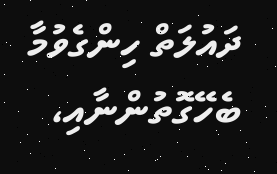ދައުލަތް ހިންގެވުމާ ބެހޭގޮތުންނާއި،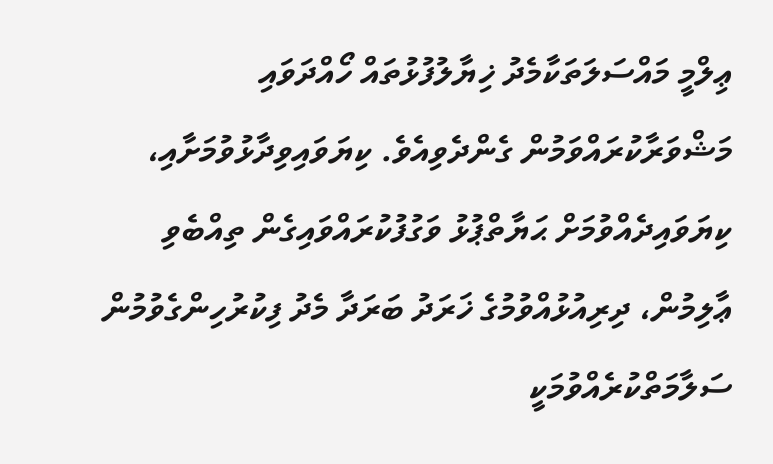ޢިލްމީ މައްސަލަތަކާމެދު ޚިޔާލުފުޅުތައް ހޯއްދަވައި މަޝްވަރާކުރައްވަމުން ގެންދެވިއެވެ. ކިޔަވައިވިދާޅުވުމަށާއި، ކިޔަވައިދެއްވުމަށް ޙަޔާތްޕުޅު ވަގުފުކުރައްވައިގެން ތިއްބެވި ޢާލިމުން، ދިރިއުޅުއްވުމުގެ ޚަރަދު ބަރަދާ މެދު ފިކުރުހިންގެވުމުން ސަލާމަތްކުރެއްވުމަކީ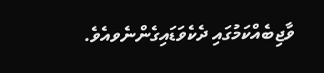ވާޖިބެއްކަމުގައި ދެކެވަޑައިގެންނެވއެވެ.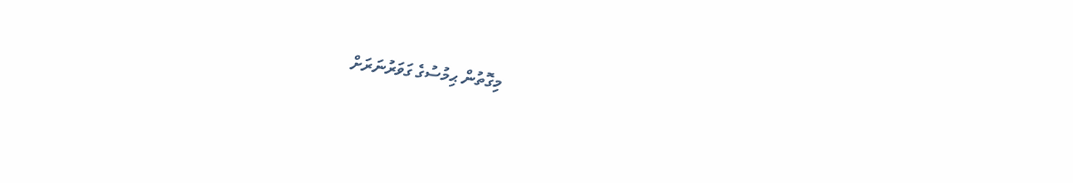މިގޮތުން ޙިމުސުގެ ގަވަރުނަރަށް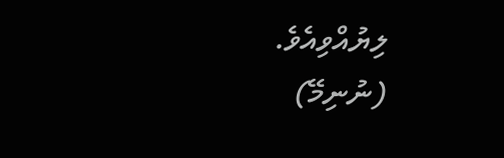ލިޔުއްވިއެވެ.
(ނުނިމޭ)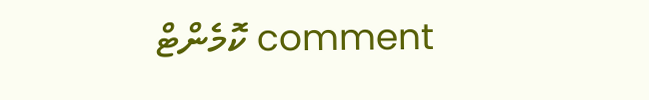comment ކޮމެންޓް